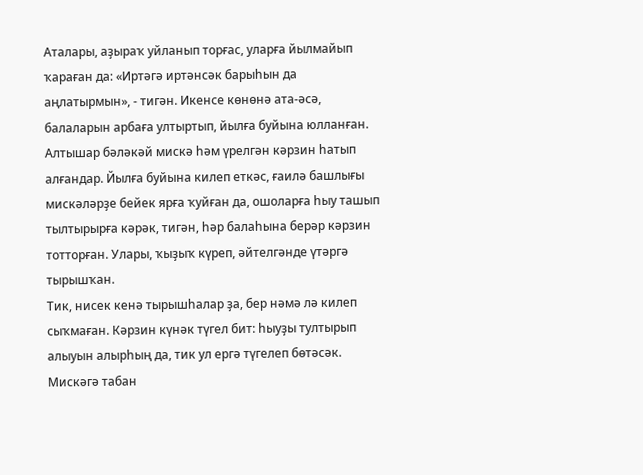Аталары, аҙыраҡ уйланып торғас, уларға йылмайып ҡараған да: «Иртәгә иртәнсәк барыһын да аңлатырмын», - тигән. Икенсе көнөнә ата-әсә, балаларын арбаға ултыртып, йылға буйына юлланған. Алтышар бәләкәй мискә һәм үрелгән кәрзин һатып алғандар. Йылға буйына килеп еткәс, ғаилә башлығы мискәләрҙе бейек ярға ҡуйған да, ошоларға һыу ташып тылтырырға кәрәк, тигән, һәр балаһына берәр кәрзин тотторған. Улары, ҡыҙыҡ күреп, әйтелгәнде үтәргә тырышҡан.
Тик, нисек кенә тырышһалар ҙа, бер нәмә лә килеп сыҡмаған. Кәрзин күнәк түгел бит: һыуҙы тултырып алыуын алырһың да, тик ул ергә түгелеп бөтәсәк. Мискәгә табан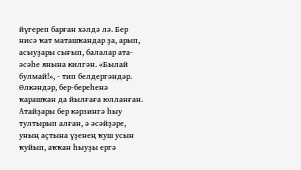йүгереп барған хәлдә лә. Бер нисә ҡат маташҡандар ҙа, арып, асыуҙары сығып, балалар ата-әсәһе янына килгән. «Былай булмай!», - тип белдергәндәр.
Өлкәндәр, бер-береһенә ҡарашҡан да йылғаға юлланған. Атайҙары бер кәрзингә һыу тултырып алған, ә әсәйҙәре, уның аҫтына үҙенең ҡуш усын ҡуйып, аҡҡан һыуҙы ергә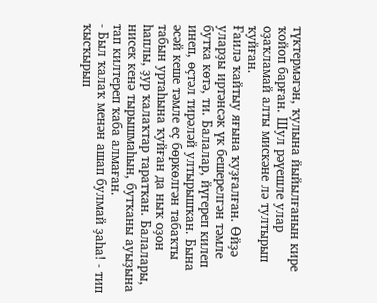түктермәгән, ҡулына йыйылғанын кире ҡойоп барған. Шул рәүешле улар оҙаҡламай алты мискәне лә тултырып ҡуйған.
Ғаилә ҡайтыу яғына ҡуҙғалған. Өйҙә уларҙы иртәнсәк үк бешерелгән тәмле бутҡа көтә, ти. Балалар, йүгереп килеп инеп, өҫтәл тирәләй ултырышҡан. Бына әсәй кеше тәмле еҫ бөркөлгән табаҡты табын уртаһына ҡуйған да ныҡ оҙон һаплы, ҙур ҡалаҡтар таратҡан. Балалары, нисек кенә тырышмаһын, бутҡаны ауыҙына тап килтереп ҡаба алмаған.
- Был ҡалаҡ менән ашап булмай ҙаһа! - тип ҡысҡырып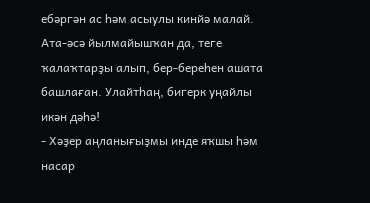ебәргән ас һәм асыулы кинйә малай.
Ата-әсә йылмайышҡан да, теге ҡалаҡтарҙы алып, бер-береһен ашата башлаған. Улайтһаң, бигерк уңайлы икән дәһә!
- Хәҙер аңланығыҙмы инде яҡшы һәм насар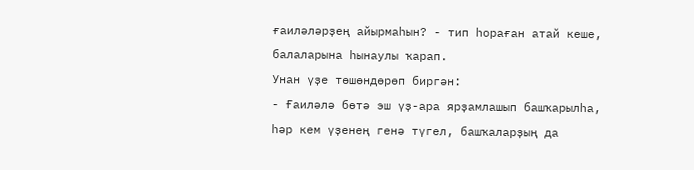ғаиләләрҙең айырмаһын? - тип һораған атай кеше, балаларына һынаулы ҡарап.
Унан үҙе төшөндөрөп биргән:
- Ғаиләлә бөтә эш үҙ-ара ярҙамлашып башҡарылһа, һәр кем үҙенең генә түгел, башҡаларҙың да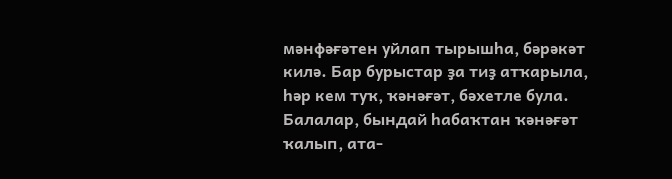мәнфәғәтен уйлап тырышһа, бәрәкәт килә. Бар бурыстар ҙа тиҙ атҡарыла, һәр кем туҡ, ҡәнәғәт, бәхетле була.
Балалар, бындай һабаҡтан ҡәнәғәт ҡалып, ата-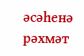әсәһенә рәхмәт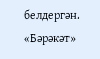белдергән.
«Бәрәкәт»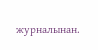журналынан.